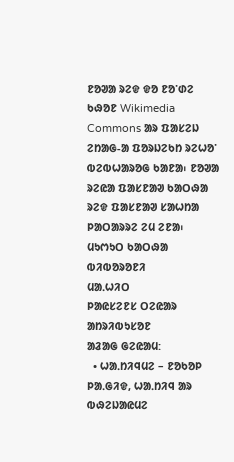ᱱᱚᱣᱟ ᱨᱮᱫ ᱫᱚ ᱱᱚᱸᱰᱮ ᱠᱷᱚᱱ Wikimedia Commons ᱟᱨ ᱯᱟᱥᱮᱡ ᱮᱴᱟᱜ-ᱟ ᱯᱚᱨᱡᱮᱠᱴ ᱨᱮᱦᱚᱸ ᱵᱮᱵᱦᱟᱨᱚᱜ ᱠᱟᱱᱟ᱾ ᱱᱚᱣᱟ ᱨᱮᱭᱟ ᱯᱟᱥᱱᱟᱣ ᱠᱟᱛᱷᱟ ᱨᱮᱫ ᱯᱟᱥᱱᱟᱣ ᱥᱟᱦᱴᱟ ᱞᱟᱛᱟᱨᱨᱮ ᱮᱢ ᱮᱱᱟ᱾
ᱢᱩᱬᱩᱛ ᱠᱟᱛᱷᱟ
ᱵᱤᱵᱚᱨᱚᱱᱤ
ᱢᱟᱹᱦᱤᱛ
ᱞᱟᱭᱥᱮᱱᱥ ᱛᱮᱭᱟᱨ
ᱟᱴᱨᱤᱵᱩᱥᱚᱱ
ᱟᱲᱟᱜ ᱜᱮᱭᱟᱢ:
  • ᱦᱟᱹᱴᱤᱧᱢᱮ – ᱱᱚᱠᱚᱞ ᱞᱟᱹᱜᱤᱫ, ᱦᱟᱹᱴᱤᱧ ᱟᱨ ᱵᱷᱮᱡᱟᱭᱢᱮ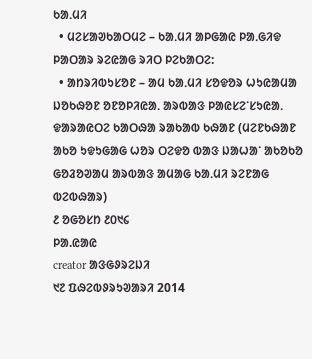ᱠᱟᱹᱢᱤ
  • ᱢᱮᱥᱟᱣᱠᱟᱛᱢᱮ – ᱠᱟᱹᱢᱤ ᱟᱞᱜᱟᱭ ᱞᱟᱹᱜᱤᱫ
ᱞᱟᱛᱟᱨ ᱨᱮᱭᱟᱜ ᱨᱤᱛ ᱞᱮᱠᱟᱛᱮ:
  • ᱟᱴᱨᱤᱵᱩᱥᱚᱱ – ᱟᱢ ᱠᱟᱹᱢᱤ ᱥᱚᱫᱚᱨ ᱦᱩᱭᱟᱢᱟ ᱡᱚᱠᱷᱚᱱ ᱚᱱᱚᱞᱤᱭᱟᱹ ᱟᱨᱵᱟᱝ ᱞᱟᱭᱥᱮᱸᱥᱩᱭᱟᱹ ᱫᱟᱨᱟᱭᱛᱮ ᱠᱟᱛᱷᱟ ᱨᱟᱠᱟᱵ ᱠᱷᱟᱱ (ᱢᱮᱱᱠᱷᱟᱱ ᱟᱠᱚ ᱩᱫᱩᱜᱟᱜ ᱦᱚᱨ ᱛᱮᱫᱚ ᱵᱟᱝ ᱡᱟᱦᱟᱸ ᱟᱠᱚᱠᱚ ᱜᱚᱲᱚᱣᱟᱢ ᱟᱨᱵᱟᱝ ᱟᱢᱟᱜ ᱠᱟᱹᱢᱤ ᱨᱮᱱᱟᱜ ᱵᱮᱵᱷᱟᱨ)
᱒ ᱚᱜᱚᱥᱴ ᱒᱐᱑᱔
ᱞᱟ.ᱭᱟᱭ
creator ᱟᱝᱜᱽᱨᱮᱡᱤ
᱑᱗ ᱯᱷᱮᱵᱽᱨᱩᱣᱟᱨᱤ 2014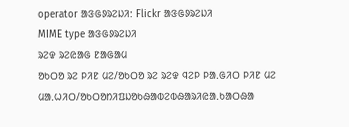operator ᱟᱝᱜᱽᱨᱮᱡᱤ: Flickr ᱟᱝᱜᱽᱨᱮᱡᱤ
MIME type ᱟᱝᱜᱽᱨᱮᱡᱤ
ᱨᱮᱫ ᱨᱮᱭᱟᱜ ᱱᱟᱜᱟᱢ
ᱚᱠᱛᱚ ᱨᱮ ᱞᱤᱱ ᱢᱮ/ᱚᱠᱛᱚ ᱨᱮ ᱨᱮᱫ ᱧᱮᱞ ᱞᱟᱹᱜᱤᱛ ᱞᱤᱱ ᱢᱮ
ᱢᱟᱹᱦᱤᱛ/ᱚᱠᱛᱚᱴᱤᱯᱡᱚᱠᱷᱟᱵᱮᱵᱷᱟᱨᱤᱭᱟᱹᱠᱟᱛᱷᱟ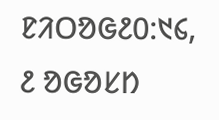ᱱᱤᱛᱚᱜ᱒᱐:᱑᱔, ᱒ ᱚᱜᱚᱥᱴ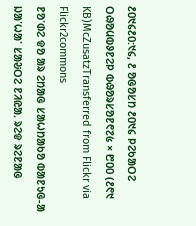᱒᱐᱑᱔᱒᱐:᱑᱔, ᱒ ᱚᱜᱚᱥᱴ ᱒᱐᱑᱔ ᱞᱮᱠᱟᱛᱮ ᱛᱷᱚᱢᱵᱽᱱᱮᱞ ᱵᱷᱚᱨᱥᱚᱱ᱖᱗᱕ × ᱘᱐᱐ (᱒᱖᱑ KB)McZusatzTransferred from Flickr via Flickr2commons
ᱱᱚᱸᱰᱮ ᱫᱚ ᱟᱨ ᱮᱴᱟᱜ ᱥᱟᱦᱴᱟᱠᱚ ᱵᱟᱱᱩᱜ-ᱟ ᱡᱟᱸᱦᱟᱸ ᱥᱟᱶᱛᱮ ᱱᱤᱭᱟᱹ ᱨᱮᱫ ᱨᱮᱱᱟᱜ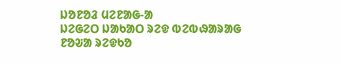ᱡᱚᱱᱚᱲ ᱢᱮᱱᱟᱜ-ᱟ
ᱡᱮᱜᱮᱛ ᱡᱟᱠᱟᱛ ᱨᱮᱫ ᱵᱮᱵᱷᱟᱨᱟᱜ
ᱱᱚᱶᱟ ᱨᱮᱫᱠᱚ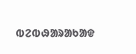ᱵᱮᱵᱷᱟᱨᱟᱠᱟᱫ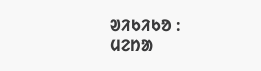ᱣᱤᱠᱤᱠᱚ :
ᱢᱮᱴᱟ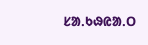ᱥᱟᱹᱠᱷᱭᱟᱹᱛ